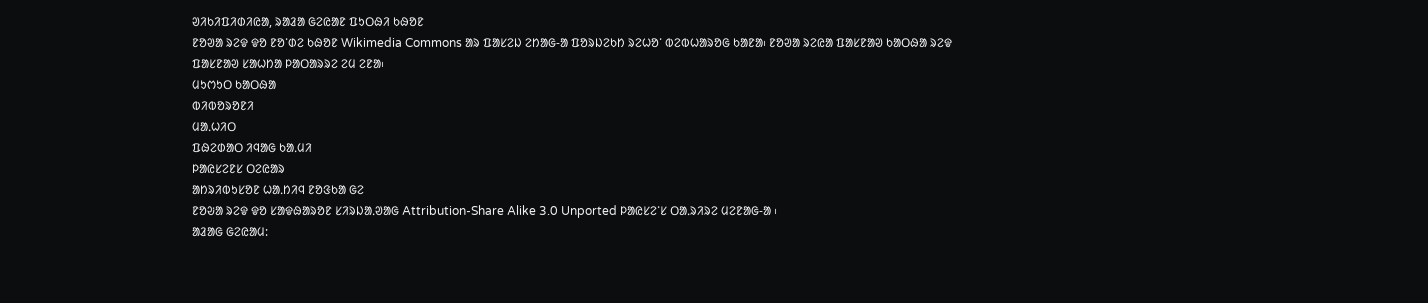ᱣᱤᱠᱤᱯᱤᱰᱤᱭᱟ, ᱨᱟᱲᱟ ᱜᱮᱭᱟᱱ ᱯᱩᱛᱷᱤ ᱠᱷᱚᱱ
ᱱᱚᱣᱟ ᱨᱮᱫ ᱫᱚ ᱱᱚᱸᱰᱮ ᱠᱷᱚᱱ Wikimedia Commons ᱟᱨ ᱯᱟᱥᱮᱡ ᱮᱴᱟᱜ-ᱟ ᱯᱚᱨᱡᱮᱠᱴ ᱨᱮᱦᱚᱸ ᱵᱮᱵᱦᱟᱨᱚᱜ ᱠᱟᱱᱟ᱾ ᱱᱚᱣᱟ ᱨᱮᱭᱟ ᱯᱟᱥᱱᱟᱣ ᱠᱟᱛᱷᱟ ᱨᱮᱫ ᱯᱟᱥᱱᱟᱣ ᱥᱟᱦᱴᱟ ᱞᱟᱛᱟᱨᱨᱮ ᱮᱢ ᱮᱱᱟ᱾
ᱢᱩᱬᱩᱛ ᱠᱟᱛᱷᱟ
ᱵᱤᱵᱚᱨᱚᱱᱤ
ᱢᱟᱹᱦᱤᱛ
ᱯᱷᱮᱰᱟᱛ ᱤᱧᱟᱜ ᱠᱟᱹᱢᱤ
ᱞᱟᱭᱥᱮᱱᱥ ᱛᱮᱭᱟᱨ
ᱟᱴᱨᱤᱵᱩᱥᱚᱱ ᱦᱟᱹᱴᱤᱧ ᱱᱚᱝᱠᱟ ᱜᱮ
ᱱᱚᱶᱟ ᱨᱮᱫ ᱫᱚ ᱥᱟᱫᱷᱟᱨᱚᱱ ᱥᱤᱨᱡᱟᱹᱣᱟᱜ Attribution-Share Alike 3.0 Unported ᱞᱟᱭᱥᱮᱸᱥ ᱛᱟᱹᱨᱤᱨᱮ ᱢᱮᱱᱟᱜ-ᱟ ᱾
ᱟᱲᱟᱜ ᱜᱮᱭᱟᱢ: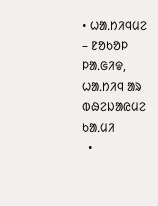• ᱦᱟᱹᱴᱤᱧᱢᱮ – ᱱᱚᱠᱚᱞ ᱞᱟᱹᱜᱤᱫ, ᱦᱟᱹᱴᱤᱧ ᱟᱨ ᱵᱷᱮᱡᱟᱭᱢᱮ ᱠᱟᱹᱢᱤ
  •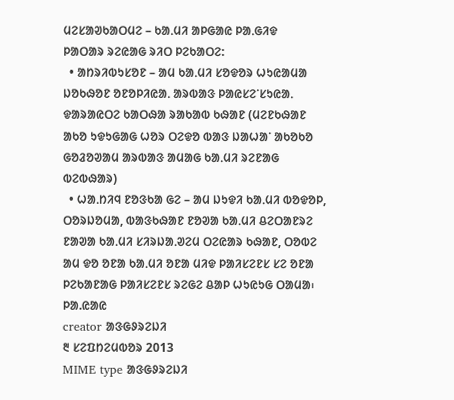ᱢᱮᱥᱟᱣᱠᱟᱛᱢᱮ – ᱠᱟᱹᱢᱤ ᱟᱞᱜᱟᱭ ᱞᱟᱹᱜᱤᱫ
ᱞᱟᱛᱟᱨ ᱨᱮᱭᱟᱜ ᱨᱤᱛ ᱞᱮᱠᱟᱛᱮ:
  • ᱟᱴᱨᱤᱵᱩᱥᱚᱱ – ᱟᱢ ᱠᱟᱹᱢᱤ ᱥᱚᱫᱚᱨ ᱦᱩᱭᱟᱢᱟ ᱡᱚᱠᱷᱚᱱ ᱚᱱᱚᱞᱤᱭᱟᱹ ᱟᱨᱵᱟᱝ ᱞᱟᱭᱥᱮᱸᱥᱩᱭᱟᱹ ᱫᱟᱨᱟᱭᱛᱮ ᱠᱟᱛᱷᱟ ᱨᱟᱠᱟᱵ ᱠᱷᱟᱱ (ᱢᱮᱱᱠᱷᱟᱱ ᱟᱠᱚ ᱩᱫᱩᱜᱟᱜ ᱦᱚᱨ ᱛᱮᱫᱚ ᱵᱟᱝ ᱡᱟᱦᱟᱸ ᱟᱠᱚᱠᱚ ᱜᱚᱲᱚᱣᱟᱢ ᱟᱨᱵᱟᱝ ᱟᱢᱟᱜ ᱠᱟᱹᱢᱤ ᱨᱮᱱᱟᱜ ᱵᱮᱵᱷᱟᱨ)
  • ᱦᱟᱹᱴᱤᱧ ᱱᱚᱝᱠᱟ ᱜᱮ – ᱟᱢ ᱡᱩᱫᱤ ᱠᱟᱹᱢᱤ ᱵᱚᱫᱚᱞ, ᱛᱚᱨᱡᱚᱢᱟ, ᱵᱟᱝᱠᱷᱟᱱ ᱱᱚᱣᱟ ᱠᱟᱹᱢᱤ ᱪᱮᱛᱟᱱᱨᱮ ᱱᱟᱣᱟ ᱠᱟᱹᱢᱤ ᱥᱤᱨᱡᱟᱹᱣᱮᱢ ᱛᱮᱭᱟᱨ ᱠᱷᱟᱱ, ᱛᱚᱵᱮ ᱟᱢ ᱫᱚ ᱚᱱᱟ ᱠᱟᱹᱢᱤ ᱚᱱᱟ ᱢᱤᱫ ᱞᱟᱤᱥᱮᱱᱥ ᱥᱮ ᱚᱱᱟ ᱞᱮᱠᱟᱱᱟᱜ ᱞᱟᱤᱥᱮᱱᱥ ᱨᱮᱜᱮ ᱪᱟᱞ ᱦᱩᱭᱩᱜ ᱛᱟᱢᱟ᱾
ᱞᱟ.ᱭᱟᱭ
creator ᱟᱝᱜᱽᱨᱮᱡᱤ
᱓ ᱥᱮᱯᱴᱮᱢᱵᱚᱨ 2013
MIME type ᱟᱝᱜᱽᱨᱮᱡᱤ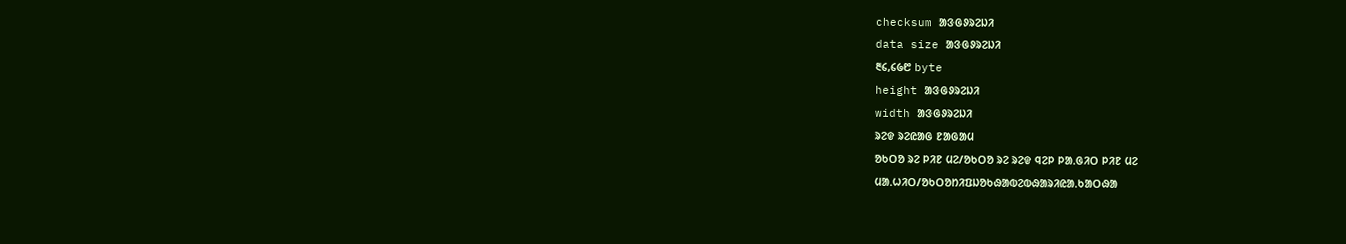checksum ᱟᱝᱜᱽᱨᱮᱡᱤ
data size ᱟᱝᱜᱽᱨᱮᱡᱤ
᱓᱔,᱔᱙᱘ byte
height ᱟᱝᱜᱽᱨᱮᱡᱤ
width ᱟᱝᱜᱽᱨᱮᱡᱤ
ᱨᱮᱫ ᱨᱮᱭᱟᱜ ᱱᱟᱜᱟᱢ
ᱚᱠᱛᱚ ᱨᱮ ᱞᱤᱱ ᱢᱮ/ᱚᱠᱛᱚ ᱨᱮ ᱨᱮᱫ ᱧᱮᱞ ᱞᱟᱹᱜᱤᱛ ᱞᱤᱱ ᱢᱮ
ᱢᱟᱹᱦᱤᱛ/ᱚᱠᱛᱚᱴᱤᱯᱡᱚᱠᱷᱟᱵᱮᱵᱷᱟᱨᱤᱭᱟᱹᱠᱟᱛᱷᱟ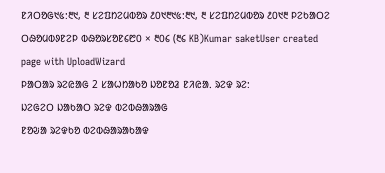ᱱᱤᱛᱚᱜ᱑᱕:᱓᱑, ᱓ ᱥᱮᱯᱴᱮᱢᱵᱚᱨ ᱒᱐᱑᱓᱑᱕:᱓᱑, ᱓ ᱥᱮᱯᱴᱮᱢᱵᱚᱨ ᱒᱐᱑᱓ ᱞᱮᱠᱟᱛᱮ ᱛᱷᱚᱢᱵᱽᱱᱮᱞ ᱵᱷᱚᱨᱥᱚᱱ᱔᱘᱐ × ᱓᱐᱔ (᱓᱔ KB)Kumar saketUser created page with UploadWizard
ᱞᱟᱛᱟᱨ ᱨᱮᱭᱟᱜ 2 ᱥᱟᱦᱴᱟᱠᱚ ᱡᱚᱱᱚᱲ ᱱᱤᱭᱟᱹ ᱨᱮᱫ ᱨᱮ:
ᱡᱮᱜᱮᱛ ᱡᱟᱠᱟᱛ ᱨᱮᱫ ᱵᱮᱵᱷᱟᱨᱟᱜ
ᱱᱚᱶᱟ ᱨᱮᱫᱠᱚ ᱵᱮᱵᱷᱟᱨᱟᱠᱟᱫ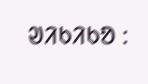ᱣᱤᱠᱤᱠᱚ :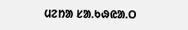ᱢᱮᱴᱟ ᱥᱟᱹᱠᱷᱭᱟᱹᱛ